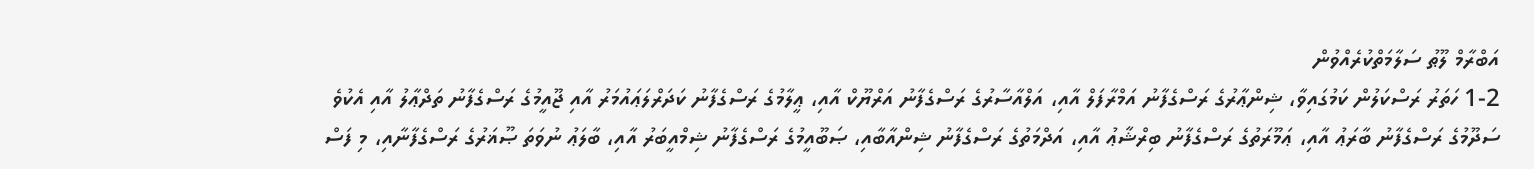އަބްރާމް ލޫޠު ސަލާމަތްކުރެއްވުން
1-2 ހަތަރު ރަސްކަލުން ކަމުގައިވާ، ޝިންޢާރުގެ ރަސްގެފާނު އަމްރާފަލް އާއި، އަލްއާސާރުގެ ރަސްގެފާނު އަރްޔޫކް އާއި، ޢީލާމުގެ ރަސްގެފާނު ކަދަރްލަޢައުމަރު އާއި ޖޫއީމުގެ ރަސްގެފާނު ތަދްޢާލު އާއި އެކުވެ ސަދޫމުގެ ރަސްގެފާނު ބާރަޢު އާއި، ޢަމޫރަތުގެ ރަސްގެފާނު ބިރްޝާޢު އާއި، އަދްމަތުގެ ރަސްގެފާނު ޝިންއާބާއި، ޞަބޫއީމުގެ ރަސްގެފާނު ޝިމްއީބަރު އާއި، ބާލަޢު ނުވަތަ ޞޫޣަރުގެ ރަސްގެފާނާއި، މި ފަސް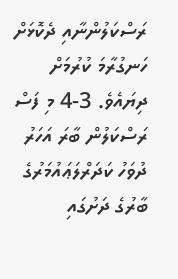ރަސްކަލުންނާއި ދެކޮޅަށް ހަނގުރާމަ ކުރުމަށް ދިޔައެވެ. 3-4 މި ފަސް ރަސްކަލުން ބާރަ އަހަރު ދުވަހު ކަދަރްލަޢައުމަރުގެ ބާރުގެ ދަށުގައި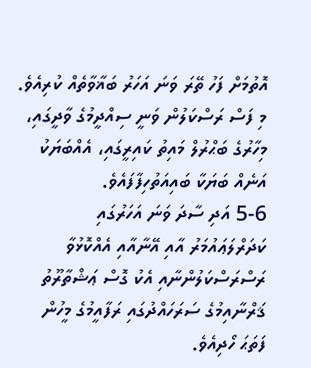އޮތުމަށް ފަހު ތޭރަ ވަނަ އަހަރު ބަޣާވާތެއް ކުރިއެވެ. މި ފަސް ރަސްކަލުން ވަނީ ސިއްދީމުގެ ވާދީގައި، މިހާރުގެ ބަޙްރުލް މައިތު ކައިރީގައި، އެއްބަޔަކު އަނެއް ބަޔަކާ ބައިއަތުހިފާފައެވެ.
5-6 އަދި ސާދަ ވަނަ އަހަރުގައި ކަދަރްލަޢައުމަރު އާއި އޭނާއާއި އެއްކޮޅުވާ ރަސްރަސްކަލުންނާއި އެކު ގޮސް ޢަޝްތާރޫތު ޤަރްނާއިމުގެ ސަރަހައްދުގައި ރަފާއީމުގެ މީހުން ފަތަޙަ ހޯދިއެވެ.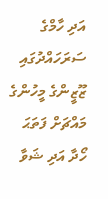އަދި ހާމްގެ ސަރަހައްދުގައި ޒޫޒީންގެ މީހުންގެ މައްޗަށް ފަތަޙަ ހޯދާ އަދި ޝަވާ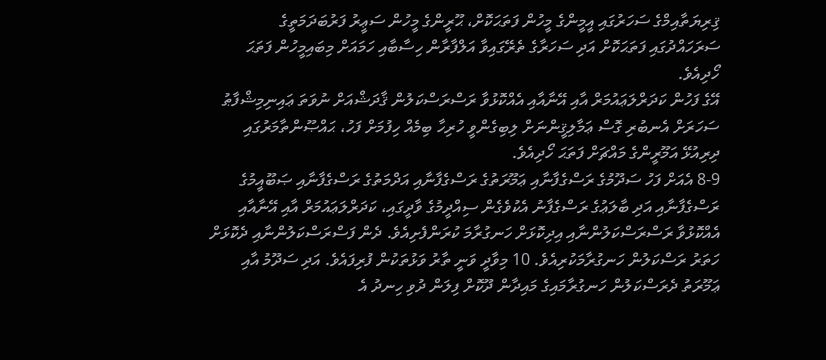ޤިރިޔަތާއިމްގެ ސަހަރުގައި އީމީންގެ މީހުން ފަތަޙަކޮށް، ޙޫރީންގެ މީހުން ސަޢީރު ފަރުބަދަމަތީގެ ސަރަހައްދުގައި ފަތަޙަކޮށް އަދި ސަހަރާގެ ތެރޭގައިވާ އަލްފާރާން ހިސާބާއި ހަމައަށް މިބައިމީހުން ފަތަޙަ ހޯދިއެވެ.
އޭގެ ފަހުން ކަދަރްލަޢައުމަރް އާއި އޭނާއާއި އެއްކޮޅުވާ ރަސްރަސްކަލުން ޤާދަޝްއަށް ނުވަތަ ޢައިނިމިޝްފާޠު ސަހަރަށް އެނބުރި ގޮސް ޢަމާލިޤީންނަށް ލިބިގެންވީ ހުރިހާ ބިމެއް ހިފުމަށް ފަހު، ޙައްޞޫންތާމަރުގައި ދިރިއުޅޭ އަމޫރީންގެ މައްޗަށް ފަތަޙަ ހޯދިއެވެ.
8-9 އެއަށް ފަހު ސަދޫމުގެ ރަސްގެފާނާއި ޢަމޫރަތުގެ ރަސްގެފާނާއި އަދްމަތުގެ ރަސްގެފާނާއި ޞަބޫއީމުގެ ރަސްގެފާނާއި އަދި ބާލަޢުގެ ރަސްގެފާނު އެކުވެގެން ސިއްދީމުގެ ވާދީގައި، ކަދަރްލަޢައުމަރް އާއި އޭނާއާއި އެއްކޮޅުވާ ރަސްރަސްކަލުންނާއި އިދިކޮޅަށް ހަނގުރާމަ ކުރަންފެށިއެވެ. ދެން ފަސްރަސްކަލުންނާއި ދެކޮޅަށް ހަތަރު ރަސްކަލުން ހަނގުރާމަކުރިއެވެ. 10 މިވާދީ ވަނީ ތާރު ވަޅުތަކުން ފުރިފައެވެ. އަދި ސަދޫމު އާއި ޢަމޫރަތު ދެރަސްކަލުން ހަނގުރާމައިގެ މައިދާން ދޫކޮށް ފިލަން ދުވި ހިނދު އެ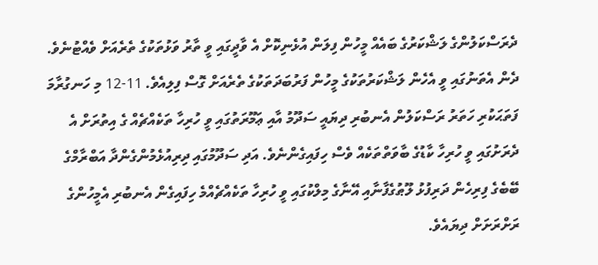ދެރަސްކަލުންގެ ލަޝްކަރުގެ ބައެއް މީހުން ފިލަން އުޅެނިކޮށް އެ ވާދީގައި ވީ ތާރު ވަޅުތަކުގެ ތެރެއަށް ވެއްޓުނެވެ. ދެން އެތަނުގައި ވީ އެހެން ލަޝްކަރުތަކުގެ މީހުން ފަރުބަދަތަކުގެ ތެރެއަށް ގޮސް ފިލިއެވެ. 11-12 މި ހަނގުރާމަ ފަތަޙަކުރި ހަތަރު ރަސްކަލުން އެނބުރި ދިޔައީ ސަދޫމު އާއި ޢަމޫރަތުގައި ވީ ހުރިހާ ތަކެއްޗެއް ގެ އިތުރަށް އެ ދެރަށުގައި ވީ ހުރިހާ ކާޑުގެ ބާވަތްތަކެއް ވެސް ހިފައިގެންނެވެ. އަދި ސަދޫމުގައި ދިރިއުޅެމުންގެންދާ އަބްރާމްގެ ބޭބެގެ ފިރިހެން ދަރިފުޅު ލޫޠުގެފާނާއި އޭނާގެ މިލްކުގައި ވީ ހުރިހާ ތަކެއްޗެއްމެ ހިފައިގެން އެނބުރި އެމީހުންގެ ރަށްރަށަށް ދިޔައެވެ.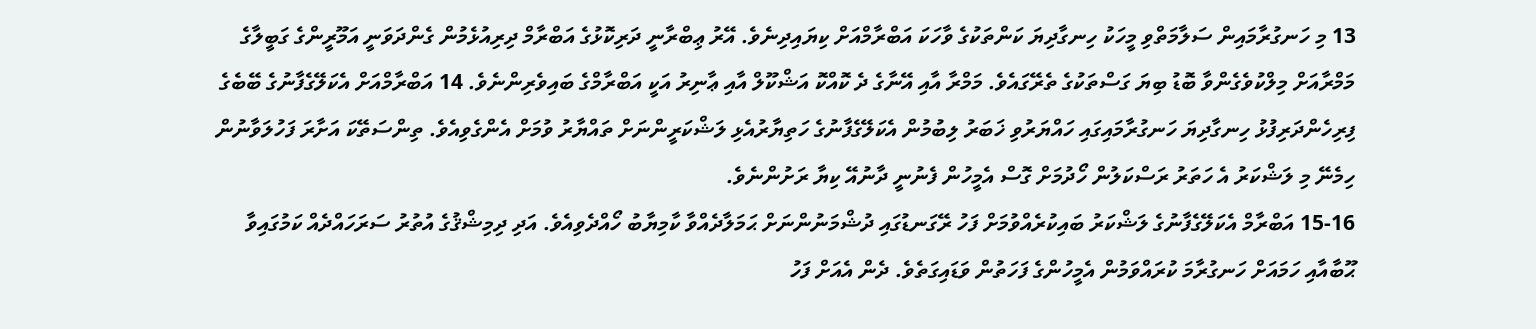13 މި ހަނގުރާމައިން ސަލާމަތްވި މީހަކު ހިނގާދިޔަ ކަންތަކުގެ ވާހަކަ އަބްރާމްއަށް ކިޔައިދިނެވެ. އޭރު ޢިބްރާނީ ދަރިކޮޅުގެ އަބްރާމް ދިރިއުޅެމުން ގެންދަވަނީ އަމޫރީންގެ ގަބީލާގެ މަމްރާއަށް މިލްކުވެގެންވާ ބޮޑު ބިޔަ ގަސްތަކުގެ ތެރޭގައެވެ. މަމްރާ އާއި އޭނާގެ ދެ ކޮއްކޮ އަޝްކޫލް އާއި ޢާނިރު އަކީ އަބްރާމްގެ ބައިވެރިންނެވެ. 14 އަބްރާމްއަށް އެކަލޭގެފާނުގެ ބޭބެގެ ފިރިހެންދަރިފުޅު ހިނގާދިޔަ ހަނގުރާމައިގައި ހައްޔަރުވި ޚަބަރު ލިބުމުން އެކަލޭގެފާނުގެ ހަތިޔާރުއެޅި ލަޝްކަރީންނަށް ތައްޔާރު ވުމަށް އެންގެވިއެވެ. ތިންސަތޭކަ އަށާރަ ފަހުލަވާނުން ހިމެނޭ މި ލަޝްކަރު އެ ހަތަރު ރަސްކަލުން ހޯދުމަށް ގޮސް އެމީހުން ފެނުނީ ދާނުއޭ ކިޔާ ރަށުންނެވެ.
15-16 އަބްރާމް އެކަލޭގެފާނުގެ ލަޝްކަރު ބައިކުރެއްވުމަށް ފަހު ރޭގަނޑުގައި ދުޝްމަނުންނަށް ޙަމަލާދެއްވާ ކާމިޔާބު ހޯއްދެވިއެވެ. އަދި ދިމިޝްޤުގެ އުތުރު ސަރަހައްދެއް ކަމުގައިވާ ޙޫބާއާއި ހަމައަށް ހަނގުރާމަ ކުރައްވަމުން އެމީހުންގެ ފަހަތުން ވަޑައިގަތެވެ. ދެން އެއަށް ފަހު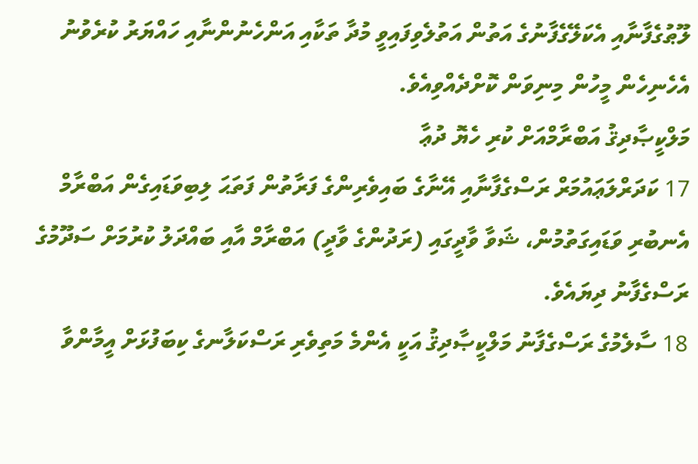ލޫޠުގެފާނާއި އެކަލޭގެފާނުގެ އަތުން އަތުލެވިފައިވީ މުދާ ތަކާއި އަންހެނުންނާއި ހައްޔަރު ކުރެވުނު އެހެނިހެން މީހުން މިނިވަން ކޮށްދެއްވިއެވެ.
މަލްކީޞާދިޤު އަބްރާމްއަށް ކުރި ހެޔޮ ދުޢާ
17 ކަދަރްލަޢައުމަރް ރަސްގެފާނާއި އޭނާގެ ބައިވެރިންގެ ފަރާތުން ފަތަޙަ ލިބިވަޑައިގެން އަބްރާމް އެނބުރި ވަޑައިގަތުމުން، ޝަވާ ވާދީގައި (ރަދުންގެ ވާދީ) އަބްރާމް އާއި ބައްދަލު ކުރުމަށް ސަދޫމުގެ ރަސްގެފާނު ދިޔައެވެ.
18 ސާލެމުގެ ރަސްގެފާނު މަލްކީޞާދިޤު އަކީ އެންމެ މަތިވެރި ރަސްކަލާނގެ ކިބަފުޅަށް އީމާންވާ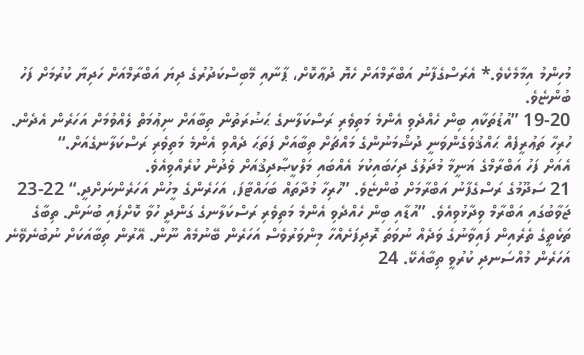މުހިންމު އިމާމެކެވެ.* އެރަސްގެފާނު އަބްރާމްއަށް ހެޔޮ ދުޢާކޮށް، ޕާނާއި މޭބިސްކަދުރުގެ ދިޔަ އަބްރާމްއަށް ހަދިޔާ ކުރުމަށް ފަހު ބުންޏެވެ.
19-20 ”އުޑުތަކާއި ބިން ހެއްދެވި އެންމެ މަތިވެރި ރަސްކަލާނގެ ޙަޟުރަތުން ތިބާއަށް ނިޢުމަތް ލެއްވުމަށް އަހަރެން އެދެން. ހުރިހާ ތަޢުރީފެއް ޙައްޤުވެގެންވަނީ ދުޝްމަނުންގެ މައްޗަށް ތިބާއަށް ފަތަޙަ ދެއްވި އެންމެ މަތިވެރި ރަސްކަލާނގެއަށް.“
އެއަށް ފަހު އަބްރާމްގެ ޣަނީމާ މުދަލުގެ ދިހަބައިކުޅަ އެއްބައި މަލްކީޞާދިޤުއަށް ވެދުން ކުރެއްވިއެވެ.
21 ސަދޫމުގެ ރަސްގެފާނު އަބްރާމަށް ބުންޏެވެ. ”ހުރިހާ މުދާތައް ބަހައްޓާފަ، އަހަރެންގެ މީހުން އަހަރެންނަށްދީ.“ 22-23 ޖަވާބުގައި އަބްރާމް ވިދާޅުވިއެވެ. ”އުޑާއި ބިން ހެއްދެވި އެންމެ މަތިވެރި ރަސްކަލާނގެ ގަންދީ ހުވާ ކޮށްފައި ބުނަން. ތިބާގެ ތަކެތީގެ ތެރެއިން ފައިވާނުގެ ވަދެއް ނުވަތަ ރޮދިފަށެއްހާ މިންވަރުވެސް އަހަރެން ބޭނުމެއް ނޫން. އޭރުން ތިބާއަކަށް ނުބުނެވޭނެ އަހަރެން މުއްސަނދި ކުރުވީ ތިބާއެކޭ. 24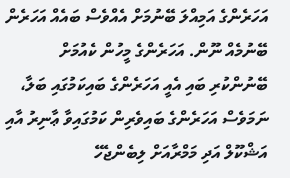އަހަރެންގެ އަމިއްލަ ބޭނުމަށް އެއްވެސް ބައެއް އަހަރެން ބޭނުމެއް ނޫން. އަހަރެންގެ މީހުން ކެއުމަށް ބޭނުންކުރި ބައި އެއީ އަހަރެންގެ ބައިކަމުގައި ބަލާ، ނަމަވެސް އަހަރެންގެ ބައިވެރިން ކަމުގައިވާ ޢާނިރު އާއި އަޝްކޫލް އަދި މަމްރާއަށް ލިބެންޖެހޭ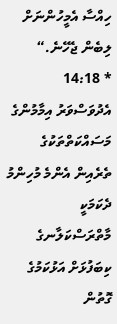ހިއްސާ އެމީހުންނަށް ލިބެން ޖެހޭނެ.“
* 14:18 އެދުވަސްވަރު އިމާމުންގެ މަސައްކަތްތަކުގެ ތެރެއިން އެންމެ މުހިންމު ދެކަމަކީ މާތްރަސްކަލާނގެ ކިބަފުޅަށް އަޅުކަމުގެ ގޮތުން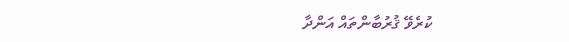ކުރެވޭ ޤުރުބާންތައް އަންދާ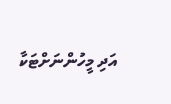އަދި މީހުންނަށްޓަކާ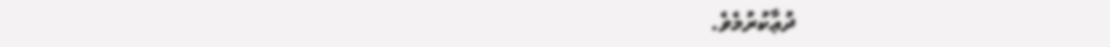ދުޢާކުރުމެވެ.